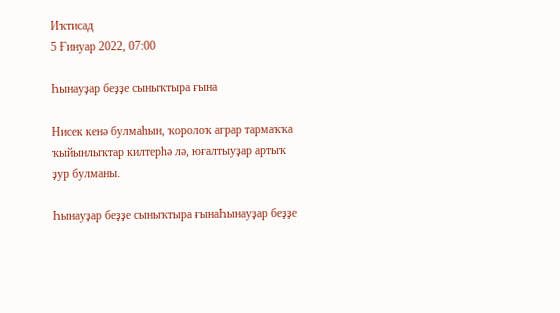Иҡтисад
5 Ғинуар 2022, 07:00

Һынауҙар беҙҙе сыныҡтыра ғына

Нисек кенә булмаһын, ҡоролоҡ аграр тармаҡҡа ҡыйынлыҡтар килтерһә лә, юғалтыуҙар артыҡ ҙур булманы.

Һынауҙар беҙҙе сыныҡтыра ғынаҺынауҙар беҙҙе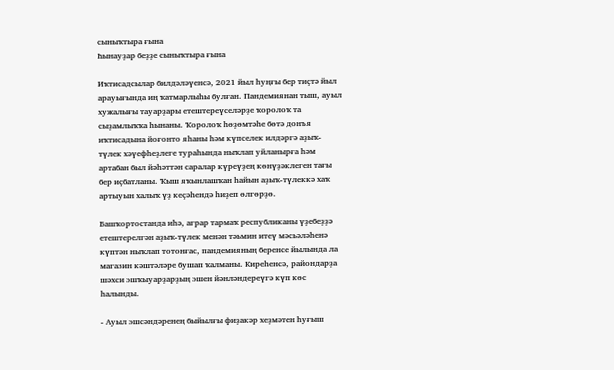сыныҡтыра ғына
Һынауҙар беҙҙе сыныҡтыра ғына

Иҡтисадсылар билдәләүенсә, 2021 йыл һуңғы бер тиҫтә йыл арауығында иң ҡатмарлыһы булған. Пандемиянан тыш, ауыл хужалығы тауарҙары етештереүселәрҙе ҡоролоҡ та сыҙамлыҡҡа һынаны. Ҡоролоҡ һөҙөмтәһе бөтә донъя иҡтисадына йоғонто яһаны һәм күпселек илдәргә аҙыҡ-түлек хәүефһеҙлеге тураһында ныҡлап уйланырға һәм артабан был йәһәттән саралар күреүҙең көнүҙәклеген тағы бер иҫбатланы. Ҡыш яҡынлашҡан һайын аҙыҡ-түлеккә хаҡ артыуын халыҡ үҙ кеҫәһендә һиҙеп өлгөрҙө.

Башҡортостанда иһә, аграр тармаҡ республиканы үҙебеҙҙә етештерелгән аҙыҡ-түлек менән тәьмин итеү мәсьәләһенә күптән ныҡлап тотонғас, пандемияның беренсе йылында ла магазин кәштәләре бушап ҡалманы. Киреһенсә, райондарҙа шәхси эшҡыуарҙарҙың эшен йәнләндереүгә күп көс һалынды.

- Ауыл эшсәндәренең быйылғы фиҙакәр хеҙмәтен һуғыш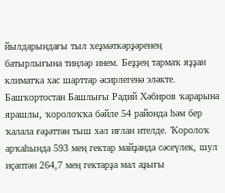йылдарындағы тыл хеҙмәткәрҙәренең батырлығына тиңләр инем. Беҙҙең тармаҡ яҙҙан климатҡа хас шарттар әсирлегенә эләкте. Башҡортостан Башлығы Радий Хәбиров ҡарарына ярашлы, ҡоролоҡҡа бәйле 54 районда һәм бер ҡалала ғәҙәттән тыш хәл иғлан ителде. Ҡоролоҡ арҡаһында 593 мең гектар майҙанда сәсеүлек, шул иҫәптән 264,7 мең гектарҙа мал аҙығы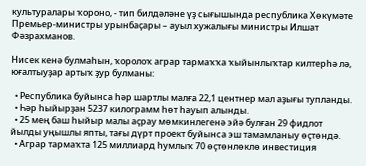культуралары ҡороно, - тип билдәләне үҙ сығышында республика Хөкүмәте Премьер-министры урынбаҫары – ауыл хужалығы министры Илшат Фәзрахманов.

Нисек кенә булмаһын, ҡоролоҡ аграр тармаҡҡа ҡыйынлыҡтар килтерһә лә, юғалтыуҙар артыҡ ҙур булманы:

  • Республика буйынса һәр шартлы малға 22,1 центнер мал аҙығы тупланды.
  • Һәр һыйырҙан 5237 килограмм һөт һауып алынды.
  • 25 мең баш һыйыр малы аҫрау мөмкинлегенә эйә булған 29 фидлот йылды уңышлы япты, тағы дүрт проект буйынса эш тамамланыу өҫтөндә.
  • Аграр тармаҡта 125 миллиард һумлыҡ 70 өҫтөнлөклө инвестиция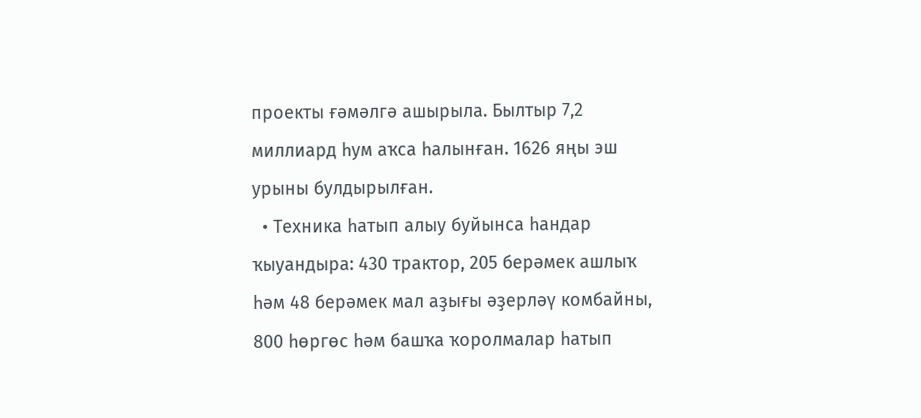проекты ғәмәлгә ашырыла. Былтыр 7,2 миллиард һум аҡса һалынған. 1626 яңы эш урыны булдырылған.
  • Техника һатып алыу буйынса һандар ҡыуандыра: 430 трактор, 205 берәмек ашлыҡ һәм 48 берәмек мал аҙығы әҙерләү комбайны, 800 һөргөс һәм башҡа ҡоролмалар һатып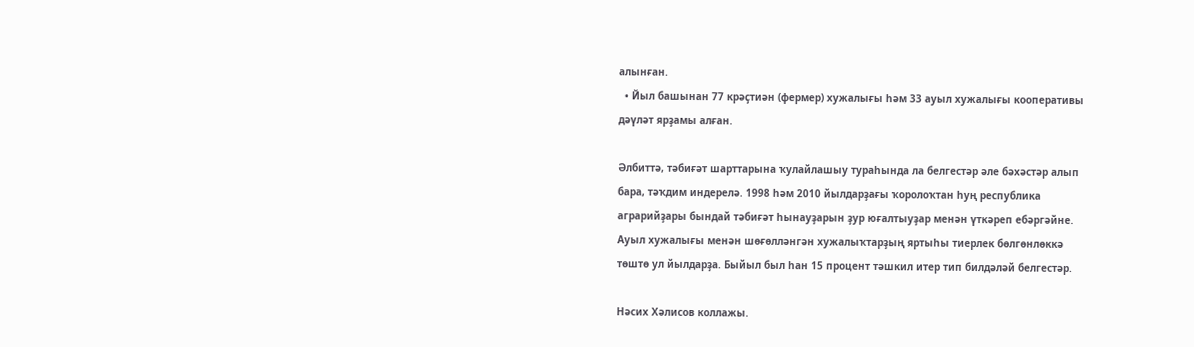алынған.
  • Йыл башынан 77 крәҫтиән (фермер) хужалығы һәм 33 ауыл хужалығы кооперативы дәүләт ярҙамы алған.

Әлбиттә, тәбиғәт шарттарына ҡулайлашыу тураһында ла белгестәр әле бәхәстәр алып бара, тәҡдим индерелә. 1998 һәм 2010 йылдарҙағы ҡоролоҡтан һуң республика аграрийҙары бындай тәбиғәт һынауҙарын ҙур юғалтыуҙар менән үткәреп ебәргәйне. Ауыл хужалығы менән шөғөлләнгән хужалыҡтарҙың яртыһы тиерлек бөлгөнлөккә төштө ул йылдарҙа. Быйыл был һан 15 процент тәшкил итер тип билдәләй белгестәр.

Нәсих Хәлисов коллажы.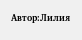Автор:Лилия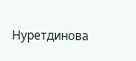Нуретдинова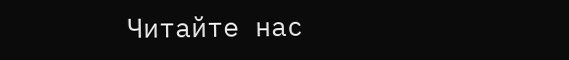Читайте нас